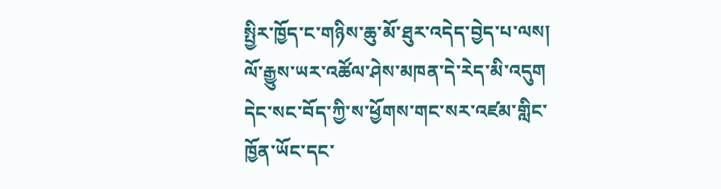སྤྱིར་ཁྱོད་ང་གཉིས་ཆུ་མོ་ཐུར་འདེད་བྱེད་པ་ལས། ལོ་རྒྱུས་ཡར་འཚོལ་ཤེས་མཁན་དེ་རེད་མི་འདུག དེང་སང་བོད་ཀྱི་ས་ཕྱོགས་གང་སར་འཛམ་གླིང་ཁྱོན་ཡོང་དང་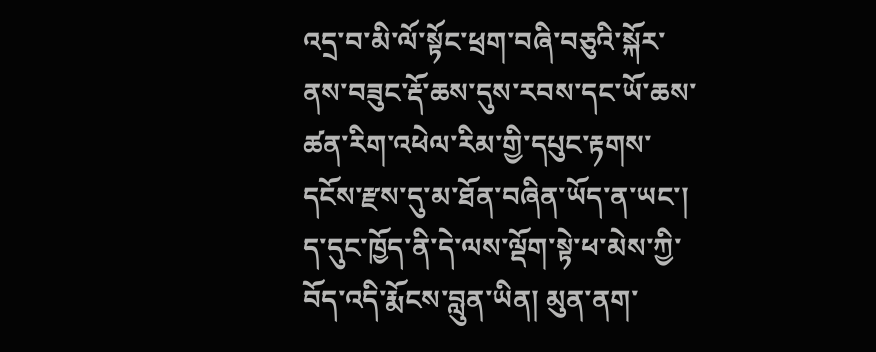འདྲ་བ་མི་ལོ་སྟོང་ཕྲག་བཞི་བཅུའི་སྐོར་ནས་བཟུང་རྡོ་ཆས་དུས་རབས་དང་ཡོ་ཆས་ཚན་རིག་འཕེལ་རིམ་གྱི་དཔུང་རྟགས་དངོས་རྫས་དུ་མ་ཐོན་བཞིན་ཡོད་ན་ཡང་། ད་དུང་ཁྱོད་ནི་དེ་ལས་ལྡོག་སྟེ་ཕ་མེས་ཀྱི་བོད་འདི་རྨོངས་བླུན་ཡིན། མུན་ནག་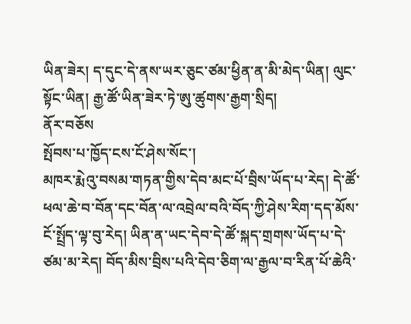ཡིན་ཟེར། ད་དུང་དེ་ནས་ཡར་ཅུང་ཙམ་ཕྱིན་ན་མི་མེད་ཡིན། ལུང་སྟོང་ཡིན། རྒྱ་ཚོ་ཡིན་ཟེར་ཏེ་ཨུ་ཚུགས་རྒྱག་སྲིད།
ནོར་བཅོས
སྤོབས་པ་ཁྱོད་ངས་ངོ་ཤེས་སོང་།
མཁར་རྨེའུ་བསམ་གཏན་གྱིས་དེབ་མང་པོ་བྲིས་ཡོད་པ་རེད། དེ་ཚོ་ཕལ་ཆེ་བ་བོན་དང་བོན་ལ་འབྲེལ་བའི་བོད་ཀྱི་ཤེས་རིག་དད་མོས་ངོ་སྤྲོད་ལྟ་བུ་རེད། ཡིན་ན་ཡང་དེབ་དེ་ཚོ་སྐད་གྲགས་ཡོད་པ་དེ་ཙམ་མ་རེད། བོད་མིས་བྲིས་པའི་དེབ་ཅིག་ལ་རྒྱལ་བ་རིན་པོ་ཆེའི་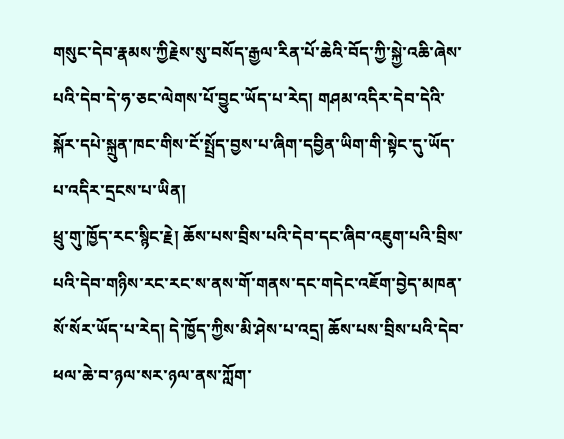གསུང་དེབ་རྣམས་ཀྱིརྗེས་སུ་བསོད་རྒྱལ་རིན་པོ་ཆེའི་བོད་ཀྱི་སྐྱེ་འཆི་ཞེས་པའི་དེབ་དེ་ཧ་ཅང་ལེགས་པོ་བྱུང་ཡོད་པ་རེད། གཤམ་འདིར་དེབ་དེའི་སྐོར་དཔེ་སྐྲུན་ཁང་གིས་ངོ་སྤྲོད་བྱས་པ་ཞིག་དབྱིན་ཡིག་གི་སྟེང་དུ་ཡོད་པ་འདིར་དྲངས་པ་ཡིན།
ཕྲུ་གུ་ཁྱོད་རང་སྙིང་རྗེ། ཆོས་པས་བྲིས་པའི་དེབ་དང་ཞིབ་འཇུག་པའི་བྲིས་པའི་དེབ་གཉིས་རང་རང་ས་ནས་གོ་གནས་དང་གདེང་འཇོག་བྱེད་མཁན་སོ་སོར་ཡོད་པ་རེད། དེ་ཁྱོད་ཀྱིས་མི་ཤེས་པ་འདྲ། ཆོས་པས་བྲིས་པའི་དེབ་ཕལ་ཆེ་བ་ཉལ་སར་ཉལ་ནས་ཀློག་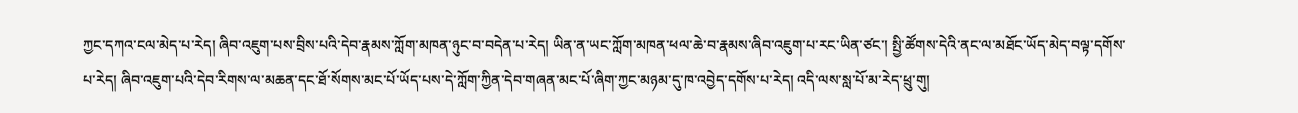ཀྱང་དཀའ་ངལ་མེད་པ་རེད། ཞིབ་འཇུག་པས་བྲིས་པའི་དེབ་རྣམས་ཀློག་མཁན་ཉུང་བ་བདེན་པ་རེད། ཡིན་ན་ཡང་ཀློག་མཁན་ཕལ་ཆེ་བ་རྣམས་ཞིབ་འཇུག་པ་རང་ཡིན་ཙང་། སྤྱི་ཚོགས་དེའི་ནང་ལ་མཐོང་ཡོད་མེད་བལྟ་དགོས་པ་རེད། ཞིབ་འཇུག་པའི་དེབ་རིགས་ལ་མཆན་དང་ཐོ་སོགས་མང་པོ་ཡོད་པས་དེ་ཀློག་ཀྱིན་དེབ་གཞན་མང་པོ་ཞིག་ཀྱང་མཉམ་དུ་ཁ་འབྱེད་དགོས་པ་རེད། འདི་ལས་སླ་པོ་མ་རེད་ཕྲུ་གུ།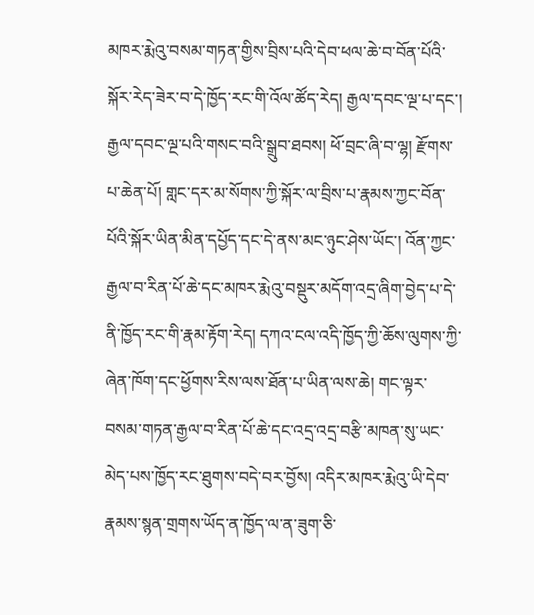མཁར་རྨེའུ་བསམ་གཏན་གྱིས་བྲིས་པའི་དེབ་ཕལ་ཆེ་བ་བོན་པོའི་སྐོར་རེད་ཟེར་བ་དེ་ཁྱོད་རང་གི་འོལ་ཚོད་རེད། རྒྱལ་དབང་ལྔ་པ་དང་། རྒྱལ་དབང་ལྔ་པའི་གསང་བའི་སྒྲུབ་ཐབས། ཕོ་བྲང་ཞི་བ་ལྷ། རྫོགས་པ་ཆེན་པོ། གླང་དར་མ་སོགས་ཀྱི་སྐོར་ལ་བྲིས་པ་རྣམས་ཀྱང་བོན་པོའི་སྐོར་ཡིན་མིན་དཔྱོད་དང་དེ་ནས་མང་ཉུང་ཤེས་ཡོང་། འོན་ཀྱང་རྒྱལ་བ་རིན་པོ་ཆེ་དང་མཁར་རྨེའུ་བསྡུར་མདོག་འདྲ་ཞིག་བྱེད་པ་དེ་ནི་ཁྱོད་རང་གི་རྣམ་རྟོག་རེད། དཀའ་ངལ་འདི་ཁྱོད་ཀྱི་ཆོས་ལུགས་ཀྱི་ཞེན་ཁོག་དང་ཕྱོགས་རིས་ལས་ཐོན་པ་ཡིན་ལས་ཆེ། གང་ལྟར་བསམ་གཏན་རྒྱལ་བ་རིན་པོ་ཆེ་དང་འདྲ་འདྲ་བརྩི་མཁན་སུ་ཡང་མེད་པས་ཁྱོད་རང་ཐུགས་བདེ་བར་བྱོས། འདིར་མཁར་རྨེའུ་ཡི་དེབ་རྣམས་སྙན་གྲགས་ཡོད་ན་ཁྱོད་ལ་ན་ཟུག་ཅི་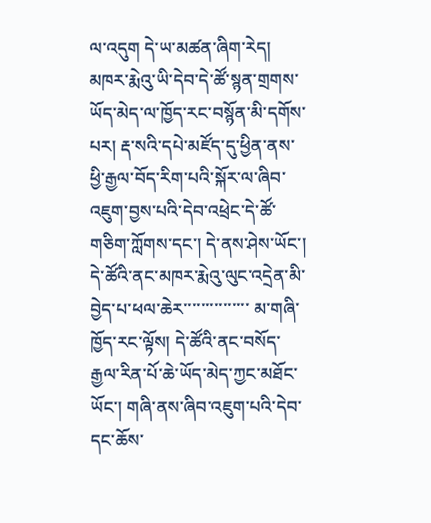ལ་འདུག དེ་ཡ་མཚན་ཞིག་རེད།
མཁར་རྨེའུ་ཡི་དེབ་དེ་ཚོ་སྙན་གྲགས་ཡོད་མེད་ལ་ཁྱོད་རང་བསྙོན་མི་དགོས་པར། རྡ་སའི་དཔེ་མཛོད་དུ་ཕྱིན་ནས་ཕྱི་རྒྱལ་བོད་རིག་པའི་སྐོར་ལ་ཞིབ་འཇུག་བྱས་པའི་དེབ་འཕྲེང་དེ་ཚོ་གཅིག་ཀློགས་དང་། དེ་ནས་ཤེས་ཡོང་། དེ་ཚོའི་ནང་མཁར་རྨེའུ་ལུང་འདྲེན་མི་བྱེད་པ་ཕལ་ཆེར་་་་་་་་་་་་་་་ མ་གཞི་ཁྱོད་རང་ལྟོས། དེ་ཚོའི་ནང་བསོད་རྒྱལ་རིན་པོ་ཆེ་ཡོད་མེད་ཀྱང་མཐོང་ཡོང་། གཞི་ནས་ཞིབ་འཇུག་པའི་དེབ་དང་ཆོས་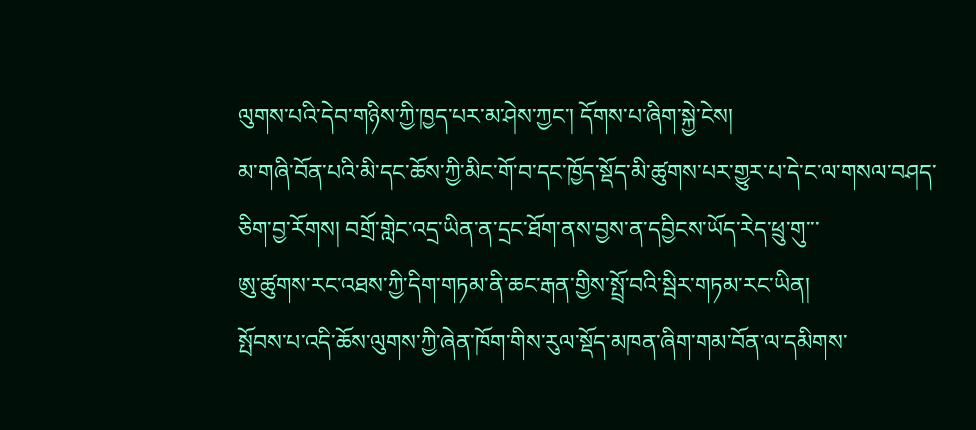ལུགས་པའི་དེབ་གཉིས་ཀྱི་ཁྱད་པར་མ་ཤེས་ཀྱང་། དོགས་པ་ཞིག་སྐྱེ་ངེས།
མ་གཞི་བོན་པའི་མི་དང་ཆོས་ཀྱི་མིང་གོ་བ་དང་ཁྱོད་སྡོད་མི་ཚུགས་པར་གྱུར་པ་དེ་ང་ལ་གསལ་བཤད་ཅིག་བྱ་རོགས། བགྲོ་གླེང་འདྲ་ཡིན་ན་དྲང་ཐོག་ནས་བྱས་ན་དབྱིངས་ཡོད་རེད་ཕྲུ་གུ་་་
ཨུ་ཚུགས་རང་འཐས་ཀྱི་དིག་གཏམ་ནི་ཆང་རྒན་གྱིས་སྤྲོ་བའི་སྦིར་གཏམ་རང་ཡིན།
སྤོབས་པ་འདི་ཆོས་ལུགས་ཀྱི་ཞེན་ཁོག་གིས་རུལ་སྡོད་མཁན་ཞིག་གམ་བོན་ལ་དམིགས་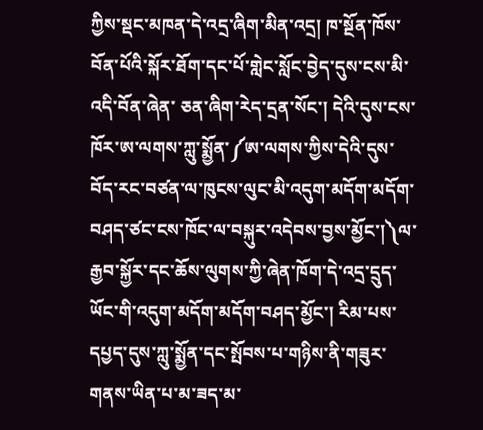ཀྱིས་སྡང་མཁན་དེ་འདྲ་ཞིག་མིན་འདྲ། ཁ་སྔོན་ཁོས་བོན་པོའི་སྐོར་ཐོག་དང་པོ་གླེང་སློང་བྱེད་དུས་ངས་མི་འདི་བོན་ཞེན་ ཅན་ཞིག་རེད་དྲན་སོང་། དེའི་དུས་ངས་ཁོར་ཨ་ལགས་ཀླུ་སྨྱོན་༼ཨ་ལགས་ཀྱིས་དེའི་དུས་བོད་རང་བཙན་ལ་ཁུངས་ལུང་མི་འདུག་མདོག་མདོག་བཤད་ཙང་ངས་ཁོང་ལ་བསྐུར་འདེབས་བྱས་མྱོང་།༽ལ་རྒྱབ་སྐྱོར་དང་ཆོས་ལུགས་ཀྱི་ཞེན་ཁོག་དེ་འདྲ་དྲུད་ཡོང་གི་འདུག་མདོག་མདོག་བཤད་མྱོང་། རིམ་པས་དཔྱད་དུས་ཀླུ་སྨྱོན་དང་སྤོབས་པ་གཉིས་ནི་གཟུར་གནས་ཡིན་པ་མ་ཟད་མ་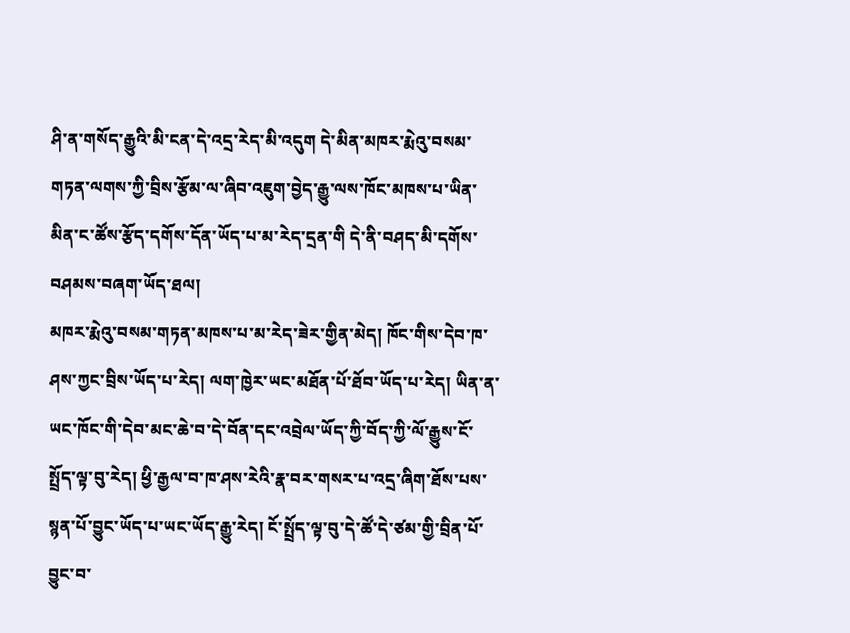ཤི་ན་གསོད་རྒྱུའི་མི་ངན་དེ་འདྲ་རེད་མི་འདུག དེ་མིན་མཁར་རྨེའུ་བསམ་གཏན་ལགས་ཀྱི་བྲིས་རྩོམ་ལ་ཞིབ་འཇུག་བྱེད་རྒྱུ་ལས་ཁོང་མཁས་པ་ཡིན་མིན་ང་ཚོས་རྩོད་དགོས་དོན་ཡོད་པ་མ་རེད་དྲན་གི དེ་ནི་བཤད་མི་དགོས་བཤམས་བཞག་ཡོད་ཐལ།
མཁར་རྨེའུ་བསམ་གཏན་མཁས་པ་མ་རེད་ཟེར་གྱིན་མེད། ཁོང་གིས་དེབ་ཁ་ཤས་ཀྱང་བྲིས་ཡོད་པ་རེད། ལག་ཁྱེར་ཡང་མཐོན་པོ་ཐོབ་ཡོད་པ་རེད། ཡིན་ན་ཡང་ཁོང་གི་དེབ་མང་ཆེ་བ་དེ་བོན་དང་འབྲེལ་ཡོད་ཀྱི་བོད་ཀྱི་ལོ་རྒྱུས་ངོ་སྤྲོད་ལྟ་བུ་རེད། ཕྱི་རྒྱལ་བ་ཁ་ཤས་རེའི་རྣ་བར་གསར་པ་འདྲ་ཞིག་ཐོས་པས་སྙན་པོ་བྱུང་ཡོད་པ་ཡང་ཡོད་རྒྱུ་རེད། ངོ་སྤྲོད་ལྟ་བུ་དེ་ཚོ་དེ་ཙམ་གྱི་བྲིན་པོ་བྱུང་བ་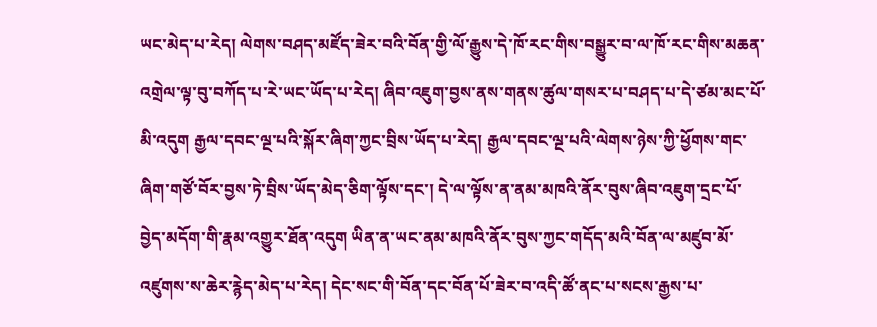ཡང་མེད་པ་རེད། ལེགས་བཤད་མཛོད་ཟེར་བའི་བོན་གྱི་ལོ་རྒྱུས་དེ་ཁོ་རང་གིས་བསྒྱུར་བ་ལ་ཁོ་རང་གིས་མཆན་འགྲེལ་ལྟ་བུ་བཀོད་པ་རེ་ཡང་ཡོད་པ་རེད། ཞིབ་འཇུག་བྱས་ནས་གནས་ཚུལ་གསར་པ་བཤད་པ་དེ་ཙམ་མང་པོ་མི་འདུག རྒྱལ་དབང་ལྔ་པའི་སྐོར་ཞིག་ཀྱང་བྲིས་ཡོད་པ་རེད། རྒྱལ་དབང་ལྔ་པའི་ལེགས་ཉེས་ཀྱི་ཕྱོགས་གང་ཞིག་གཙོ་བོར་བྱས་ཏེ་བྲིས་ཡོད་མེད་ཅིག་ལྟོས་དང་། དེ་ལ་ལྟོས་ན་ནམ་མཁའི་ནོར་བུས་ཞིབ་འཇུག་དྲང་པོ་བྱེད་མདོག་གི་རྣམ་འགྱུར་ཐོན་འདུག ཡིན་ན་ཡང་ནམ་མཁའི་ནོར་བུས་ཀྱང་གདོད་མའི་བོན་ལ་མཛུབ་མོ་འཛུགས་ས་ཆེར་རྙེད་མེད་པ་རེད། དེང་སང་གི་བོན་དང་བོན་པོ་ཟེར་བ་འདི་ཚོ་ནང་པ་སངས་རྒྱས་པ་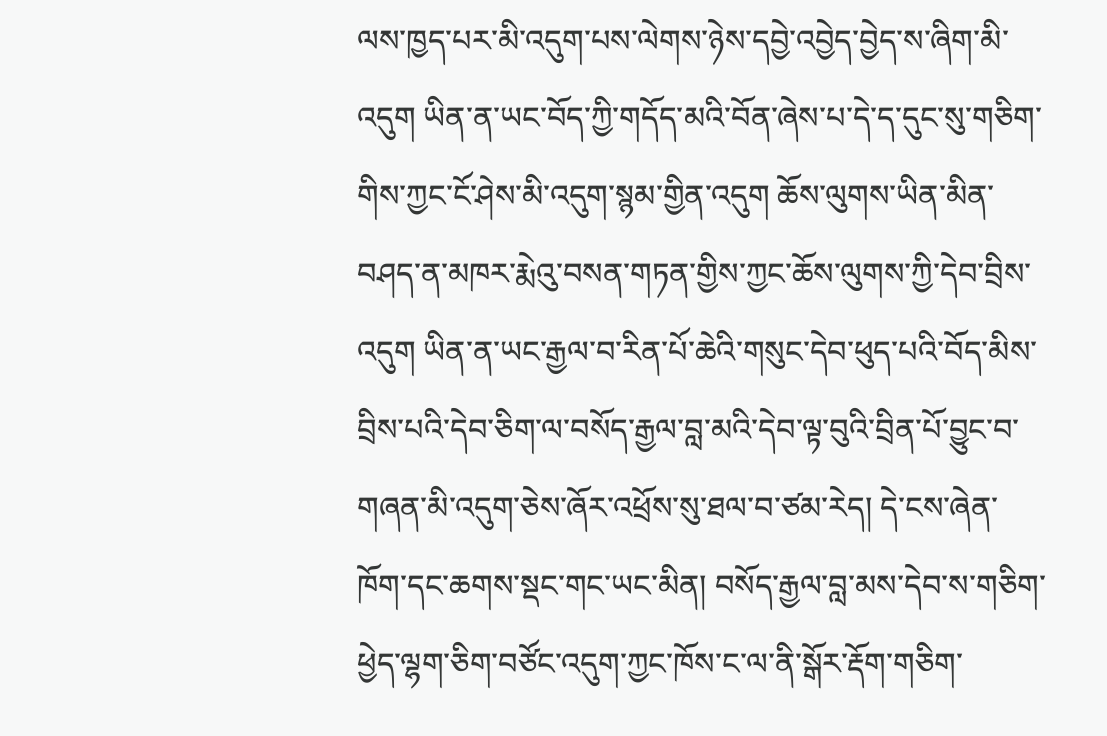ལས་ཁྱད་པར་མི་འདུག་པས་ལེགས་ཉེས་དབྱེ་འབྱེད་བྱེད་ས་ཞིག་མི་འདུག ཡིན་ན་ཡང་བོད་ཀྱི་གདོད་མའི་བོན་ཞེས་པ་དེ་ད་དུང་སུ་གཅིག་གིས་ཀྱང་ངོ་ཤེས་མི་འདུག་སྙམ་གྱིན་འདུག ཆོས་ལུགས་ཡིན་མིན་བཤད་ན་མཁར་རྨེའུ་བསན་གཏན་གྱིས་ཀྱང་ཆོས་ལུགས་ཀྱི་དེབ་བྲིས་འདུག ཡིན་ན་ཡང་རྒྱལ་བ་རིན་པོ་ཆེའི་གསུང་དེབ་ཕུད་པའི་བོད་མིས་བྲིས་པའི་དེབ་ཅིག་ལ་བསོད་རྒྱལ་བླ་མའི་དེབ་ལྟ་བུའི་བྲིན་པོ་བྱུང་བ་གཞན་མི་འདུག་ཅེས་ཞོར་འཕྲོས་སུ་ཐལ་བ་ཙམ་རེད། དེ་ངས་ཞེན་ཁོག་དང་ཆགས་སྡང་གང་ཡང་མིན། བསོད་རྒྱལ་བླ་མས་དེབ་ས་གཅིག་ཕྱེད་ལྷག་ཅིག་བཙོང་འདུག་ཀྱང་ཁོས་ང་ལ་ནི་སྒོར་རྡོག་གཅིག་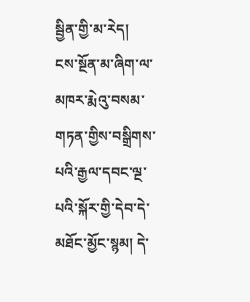སྦྱིན་གྱི་མ་རེད།
ངས་སྔོན་མ་ཞིག་ལ་མཁར་རྨེའུ་བསམ་གཏན་གྱིས་བསྒྲིགས་པའི་རྒྱལ་དབང་ལྔ་པའི་སྐོར་གྱི་དེབ་དེ་མཐོང་མྱོང་སྙམ། དེ་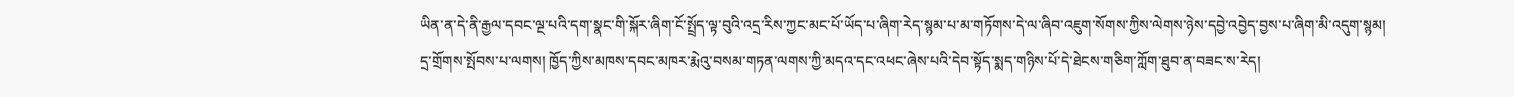ཡིན་ན་དེ་ནི་རྒྱལ་དབང་ལྔ་པའི་དག་སྣང་གི་སྐོར་ཞིག་ངོ་སྤྲོད་ལྟ་བུའི་འདྲ་རིས་ཀྱང་མང་པོ་ཡོད་པ་ཞིག་རེད་སྙམ་པ་མ་གཏོགས་དེ་ལ་ཞིབ་འཇུག་སོགས་ཀྱིས་ལེགས་ཉེས་དབྱེ་འབྱེད་བྱས་པ་ཞིག་མི་འདུག་སྙམ།
དྲ་གྲོགས་སྤོབས་པ་ལགས། ཁྱོད་ཀྱིས་མཁས་དབང་མཁར་རྨེའུ་བསམ་གཏན་ལགས་ཀྱི་མདའ་དང་འཕང་ཞེས་པའི་དེབ་སྟོད་སྨད་གཉིས་པོ་དེ་ཐེངས་གཅིག་ཀློག་ཐུབ་ན་བཟང་ས་རེད།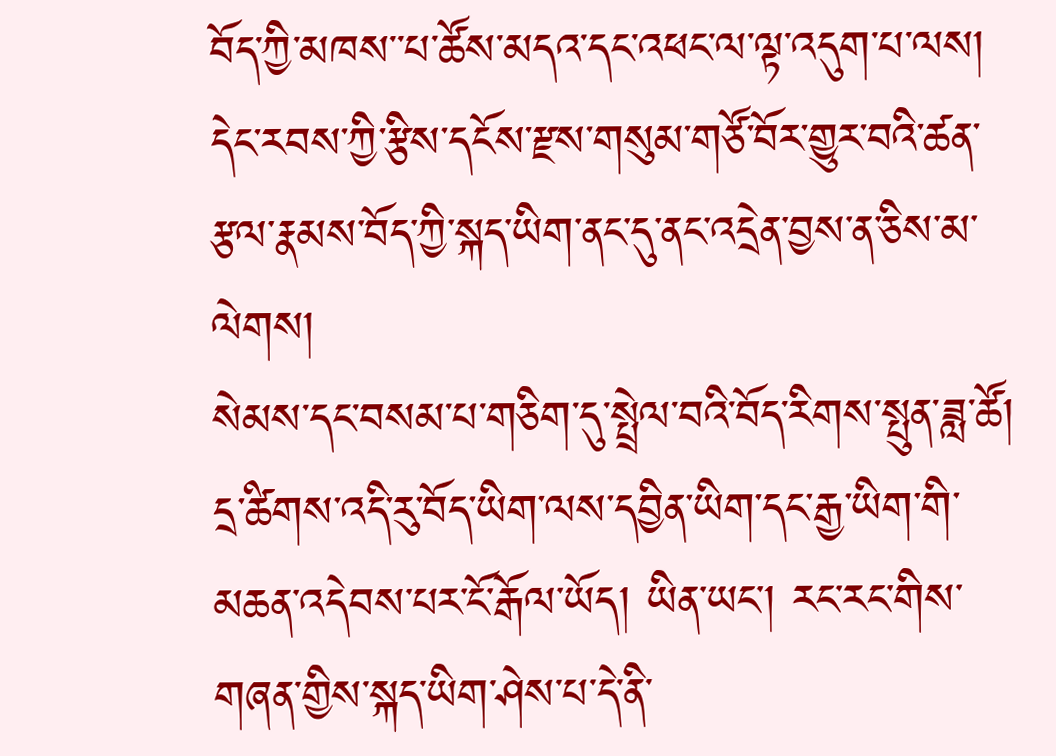བོད་ཀྱི་མཁས་་པ་ཚོས་མདའ་དང་འཕང་ལ་ལྟ་འདུག་པ་ལས། དེང་རབས་ཀྱི་རྩིས་དངོས་རྫས་གསུམ་གཙོ་བོར་གྱུར་བའི་ཚན་རྩལ་རྣམས་བོད་ཀྱི་སྐད་ཡིག་ནང་དུ་ནང་འདྲེན་བྱས་ན་ཅིས་མ་ལེགས།
སེམས་དང་བསམ་པ་གཅིག་དུ་སྤྲེལ་བའི་བོད་རིགས་སྤུན་ཟླ་ཚོ། དྲ་ཚིགས་འདི་རུ་བོད་ཡིག་ལས་དབྱིན་ཡིག་དང་རྒྱ་ཡིག་གི་མཆན་འདེབས་པར་ངོ་རྒོལ་ཡོད། ཡིན་ཡང་། རང་རང་གིས་གཞན་གྱིས་སྐད་ཡིག་ཤེས་པ་དེ་ནི་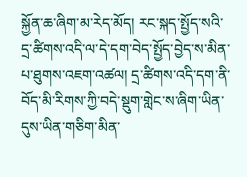སྐྱོན་ཆ་ཞིག་མ་རེད་མོད། རང་སྐད་སྤྱོད་སའི་དྲ་ཚིགས་འདི་ལ་དེ་དག་བེད་སྤྱོད་བྱེད་ས་མིན་པ་ཐུགས་འཇག་འཚལ། དྲ་ཚིགས་འདི་དག་ནི་བོད་མི་རིགས་ཀྱི་བདེ་སྡུག་གླེང་ས་ཞིག་ཡིན་དུས་ཡིན་གཅིག་མིན་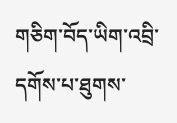གཅིག་བོད་ཡིག་འབྲི་དགོས་པ་ཐུགས་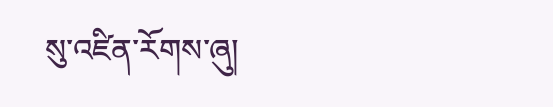སུ་འཛིན་རོགས་ཞུ།